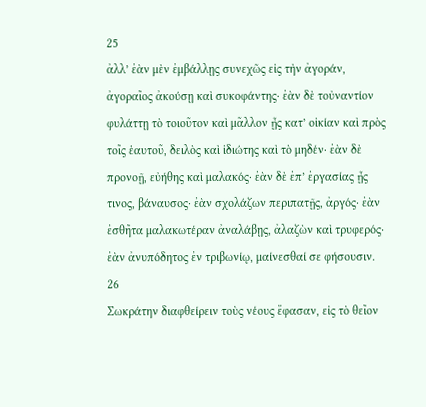25
ἀλλ’ ἐὰν μὲν ἐμβάλλῃς συνεχῶς εἰς τὴν ἀγοράν, ἀγοραῖος ἀκούσῃ καὶ συκοφάντης· ἐὰν δὲ τοὐναντίον φυλάττῃ τὸ τοιοῦτον καὶ μᾶλλον ᾖς κατ’ οἰκίαν καὶ πρὸς τοῖς ἑαυτοῦ, δειλὸς καὶ ἰδιώτης καὶ τὸ μηδέν· ἐὰν δὲ προνοῇ, εὐήθης καὶ μαλακός· ἐὰν δὲ ἐπ’ ἐργασίας ᾖς τινος, βάναυσος· ἐὰν σχολάζων περιπατῇς, ἀργός· ἐὰν ἐσθῆτα μαλακωτέραν ἀναλάβῃς, ἀλαζὼν καὶ τρυφερός· ἐὰν ἀνυπόδητος ἐν τριβωνίῳ, μαίνεσθαί σε φήσουσιν.
26
Σωκράτην διαφθείρειν τοὺς νέους ἔφασαν, εἰς τὸ θεῖον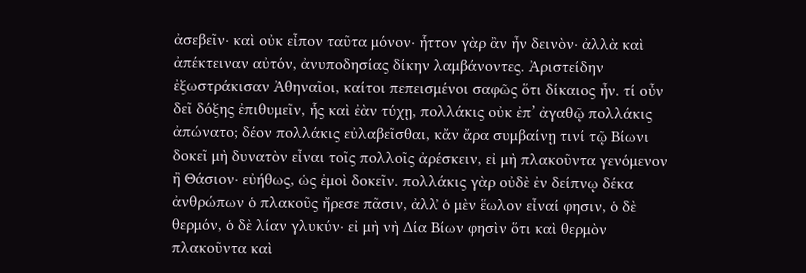ἀσεβεῖν· καὶ οὐκ εἶπον ταῦτα μόνον· ἧττον γὰρ ἂν ἦν δεινὸν· ἀλλὰ καὶ ἀπέκτειναν αὐτόν, ἀνυποδησίας δίκην λαμβάνοντες. Ἀριστείδην ἐξωστράκισαν Ἀθηναῖοι, καίτοι πεπεισμένοι σαφῶς ὅτι δίκαιος ἦν. τί οὖν δεῖ δόξης ἐπιθυμεῖν, ἧς καὶ ἐὰν τύχῃ, πολλάκις οὐκ ἐπ’ ἀγαθῷ πολλάκις ἀπώνατο; δέον πολλάκις εὐλαβεῖσθαι, κἄν ἄρα συμβαίνῃ τινί τῷ Βίωνι δοκεῖ μὴ δυνατὸν εἶναι τοῖς πολλοῖς ἀρέσκειν, εἰ μὴ πλακοῦντα γενόμενον ἢ Θάσιον· εὐήθως, ὡς ἐμοὶ δοκεῖν. πολλάκις γὰρ οὐδὲ ἐν δείπνῳ δέκα ἀνθρώπων ὁ πλακοῦς ἤρεσε πᾶσιν, ἀλλ̓ ὁ μὲν ἕωλον εἶναί φησιν, ὁ δὲ θερμόν, ὁ δὲ λίαν γλυκύν· εἰ μὴ νὴ Δία Βίων φησὶν ὅτι καὶ θερμὸν πλακοῦντα καὶ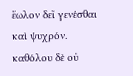ἕωλον δεῖ γενέσθαι καὶ ψυχρόν. καθόλου δὲ οὐ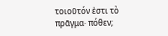τοιοῦτόν ἐστι τὸ πρᾶγμα· πόθεν;